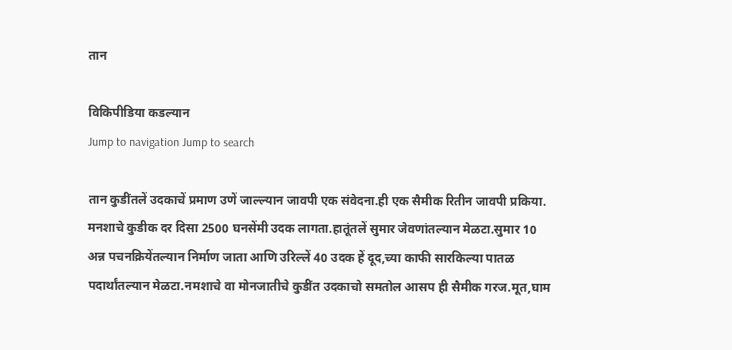तान

विकिपीडिया कडल्यान
Jump to navigation Jump to search

तान कुडींतलें उदकाचें प्रमाण उणें जाल्ल्यान जावपी एक संवेदना.ही एक सैमीक रितीन जावपी प्रकिया. मनशाचे कुडीक दर दिसा 2500 घनसेंमी उदक लागता.हातूंतलें सुमार जेवणांतल्यान मेळटा.सुमार 10 अन्न पचनक्रियेंतल्यान निर्माण जाता आणि उरिल्लें 40 उदक हें दूद,च्या काफी सारकिल्या पातळ पदार्थांतल्यान मेळटा.नमशाचे वा मोनजातीचे कुडींत उदकाचो समतोल आसप ही सैमीक गरज.मूत,घाम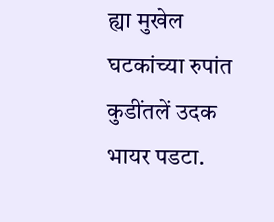ह्या मुखेल घटकांच्या रुपांत कुडींतलें उदक भायर पडटा.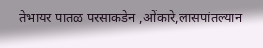तेभायर पातळ परसाकडेन ,ओंकारे,लासपांतल्यान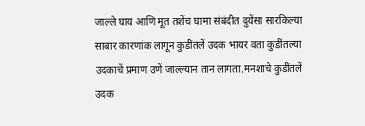जाल्ले घाय आणि मूत तशेंच घामा संबंदीत दुयेंसा सारकिल्या साबार कारणांक लागून कुडींतलें उदक भायर वता कुडींतल्या उदकाचें प्रमाण उणें जाल्ल्यान तान लागता.मनशाचे कुडींतलें उदक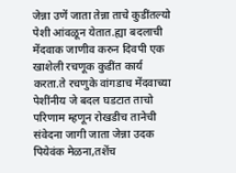जेन्ना उणें जाता तेन्ना ताचे कुडींतल्यो पेशी आंवळून येतात.ह्या बदलाची मेंदवाक जाणीव करुन दिवपी एक खाशेली रचणूक कुडींत कार्य करता.ते रचणुके वांगडाच मेंदवाच्या पेशींनीय जे बदल घडटात ताचो परिणाम म्हणून रोखडीच तानेची संवेदना जागी जाता जेन्ना उदक पियेवंक मेळना,तशेंच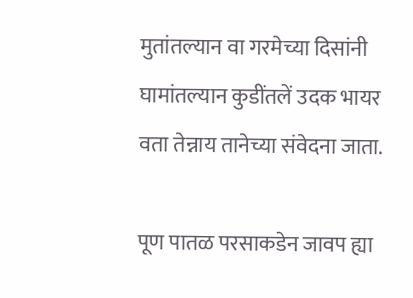मुतांतल्यान वा गरमेच्या दिसांनी घामांतल्यान कुडींतलें उदक भायर वता तेन्नाय तानेच्या संवेदना जाता.

पूण पातळ परसाकडेन जावप ह्या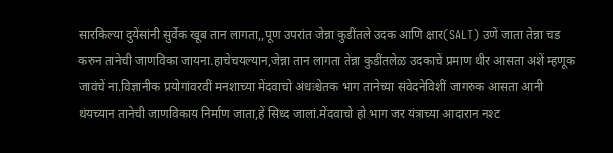सारकिल्या दुयेंसांनी सुर्वेक खूब तान लागता,,पूण उपरांत जेन्ना कुडींतले उदक आणि क्षार(SALT) उणें जाता तेन्ना चड करुन तानेची जाणविका जायना.हाचेचयल्यान,जेन्ना तान लागता तेन्ना कुडींतलेळ उदकाचें प्रमाण थीर आसता अशें म्हणूक जावंचें ना.विज्ञानीक प्रयोगांवरवीं मनशाच्या मेंदवाचो अंधःश्चेतक भाग तानेच्या संवेदनेविशीं जागरुक आसता आनी थंयच्यान तानेची जाणविकाय निर्माण जाता,हें सिध्द जालां.मेंदवाचो हो भाग जर यंत्राच्या आदारान नश्ट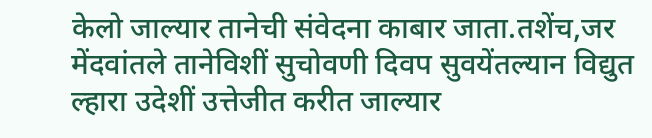केलो जाल्यार तानेची संवेदना काबार जाता.तशेंच,जर मेंदवांतले तानेविशीं सुचोवणी दिवप सुवयेंतल्यान विद्युत ल्हारा उदेशीं उत्तेजीत करीत जाल्यार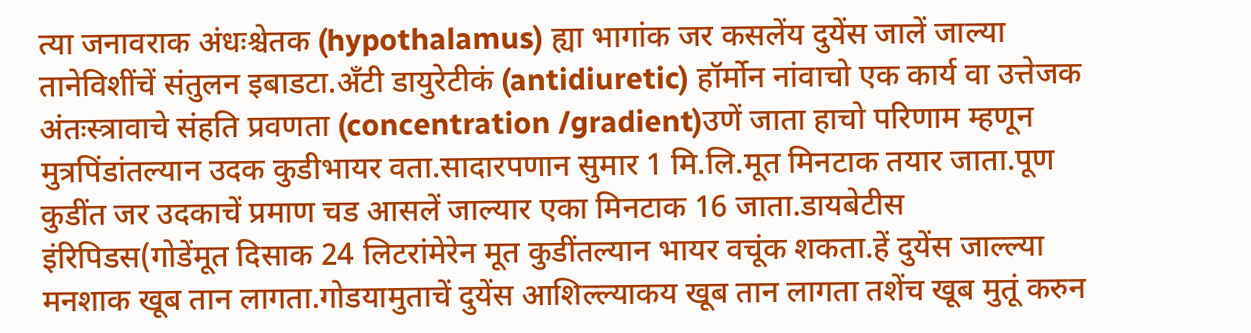त्या जनावराक अंधःश्चेतक (hypothalamus) ह्या भागांक जर कसलेंय दुयेंस जालें जाल्या तानेविशींचें संतुलन इबाडटा.अँटी डायुरेटीकं (antidiuretic) हॉर्मोन नांवाचो एक कार्य वा उत्तेजक अंतःस्त्रावाचे संहति प्रवणता (concentration /gradient)उणें जाता हाचो परिणाम म्हणून मुत्रपिंडांतल्यान उदक कुडीभायर वता.सादारपणान सुमार 1 मि.लि.मूत मिनटाक तयार जाता.पूण कुडींत जर उदकाचें प्रमाण चड आसलें जाल्यार एका मिनटाक 16 जाता.डायबेटीस इंरिपिडस(गोडेंमूत दिसाक 24 लिटरांमेरेन मूत कुडींतल्यान भायर वचूंक शकता.हें दुयेंस जाल्ल्या मनशाक खूब तान लागता.गोडयामुताचें दुयेंस आशिल्ल्याकय खूब तान लागता तशेंच खूब मुतूं करुन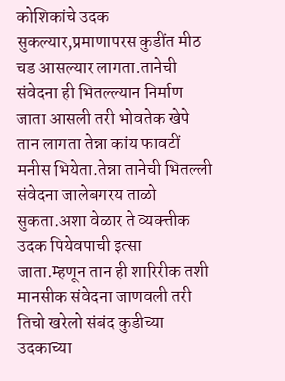कोशिकांचे उदक सुकल्यार,प्रमाणापरस कुडींत मीठ चड आसल्यार लागता.तानेची संवेदना ही भितल्ल्यान निर्माण जाता आसली तरी भोवतेक खेपे तान लागता तेन्ना कांय फावटीं मनीस भियेता.तेन्ना तानेची भितल्ली संवेदना जालेबगरय ताळो सुकता.अशा वेळार ते व्यक्त्तीक उदक पियेवपाची इत्सा जाता.म्हणून तान ही शारिरीक तशी मानसीक संवेदना जाणवली तरी तिचो खरेलो संबंद कुडीच्या उदकाच्या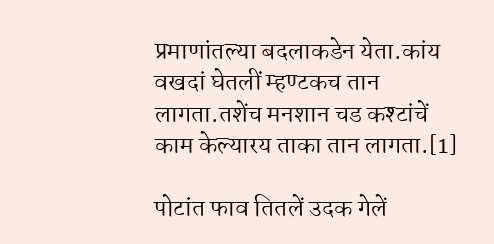प्रमाणांतल्या बदलाकडेन येता.कांय वखदां घेतलीं म्हण्टकच तान लागता.तशेंच मनशान चड कश्टांचें काम केल्यारय ताका तान लागता.[1]

पोटांत फाव तितलें उदक गेलें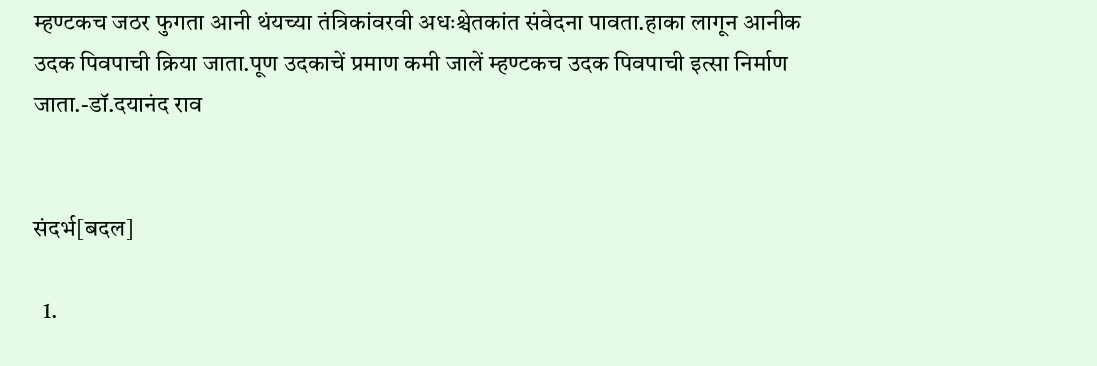म्हण्टकच जठर फुगता आनी थंयच्या तंत्रिकांवरवी अधःश्चेतकांत संवेदना पावता.हाका लागून आनीक उदक पिवपाची क्रिया जाता.पूण उदकाचें प्रमाण कमी जालें म्हण्टकच उदक पिवपाची इत्सा निर्माण जाता.-डॉ.दयानंद राव


संदर्भ[बदल]

  1.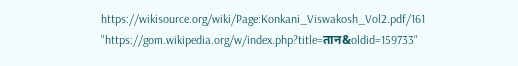https://wikisource.org/wiki/Page:Konkani_Viswakosh_Vol2.pdf/161
"https://gom.wikipedia.org/w/index.php?title=तान&oldid=159733"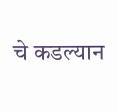चे कडल्यान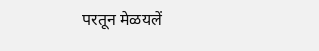परतून मेळयलें